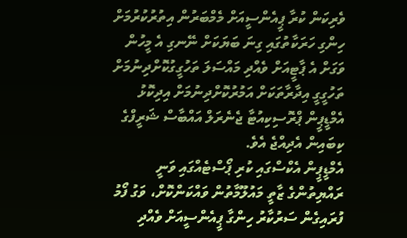ވެރިކަން ކުރާ ޕީއެންސީއަށް މެމްބަރުން އިތުރުކުރުމަށް ހިންގި ހަރަކާތުގައި ގިނަ ބަޔަކަށް ނޭނގި އެ މީހުން ވަގަށް އެ ޕާޓީއަށް ވެއްދި މައްސަލަ ތަހުގީގުކޮށްދިނުމަށް ތަހުގީގީ އިދާރާތަކަށް އަމުރުކޮށްދިނުމަށް އިދިކޮޅު އެމްޑީޕީން ޕްރޮސިކިއުޓާ ޖެނެރަލް އައްބާސް ޝަރީފްގެ ކިބައިން އެދިއްޖެ އެވެ.
އެމްޑީޕީން އެކްސްގައި ކުރި ޕޯސްޓެއްގައި ވަނީ ރައްޔިތުންގެ ޒާތީ މައުލޫމާތުން ވައްކަންކޮށް، ވަގު ފޯމު ފުރައިގެން ސަރުކާރު ހިންގާ ޕީއެންސީއަށް ވެއްދި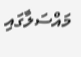މައްސަލާގައި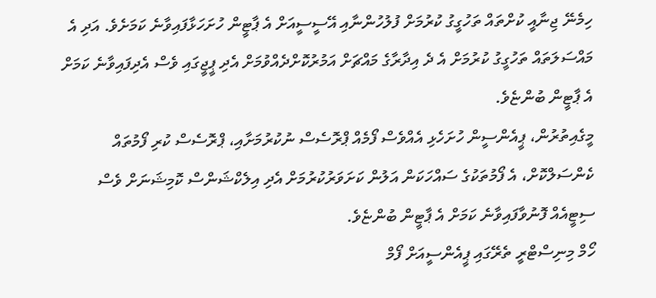ހިމެނޭ ޖިނާއީ ކުށްތައް ތަހުގީގު ކުރުމަށް ފުލުހުންނާއި އޭސީސީއަށް އެ ޕާޓީން ހުށަހަޅާފައިވާނެ ކަމަށެވެ. އަދި އެ މައްސަލަތައް ތަހުގީގު ކުރުމަށް އެ ދެ އިދާރާގެ މައްޗަށް އަމުރުކޮށްދެއްވުމަށް އެދި ޕީޖީގައި ވެސް އެދިފައިވާނެ ކަމަށް އެ ޕާޓީން ބުންޏެވެ.
މީގެއިތުރުން، ޕީއެންސީން ހުށަހެޅި އެއްވެސް ފޯމެއް ޕްރޮސެސް ނުކުރުމަށާއި، ޕްރޮސެސް ކުރި ފޯމުތައް ކެންސަލްކޮށް، އެ ފޯމުތަކުގެ ސައްހަކަން އަލުން ކަށަވަރުކުރުމަށް އެދި އިލެކްޝަންސް ކޮމިޝަނަށް ވެސް ސިޓީއެއް ފޮނުވާފައިވާނެ ކަމަށް އެ ޕާޓީން ބުންޏެވެ.
ހޯމް މިނިސްޓްރީ ތެރޭގައި ޕީއެންސީއަށް ފޯމް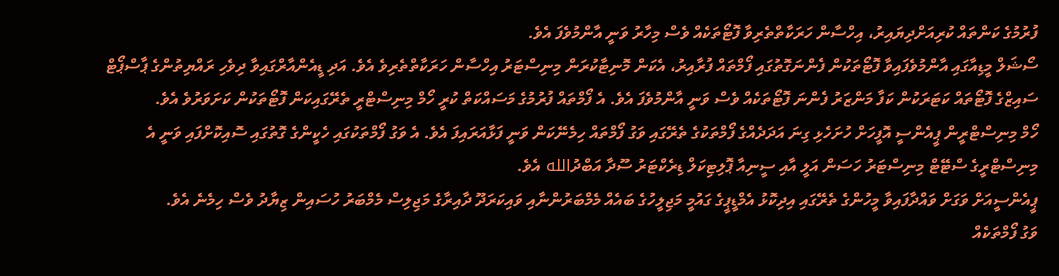ފުރުމުގެ ކަންތައް ކުރިއަށްދިޔައިރު، އިހްސާން ހަރަކާތްތެރިވާ ފޮޓޯތަކެއް ވެސް މިހާރު ވަނީ އާންމުވެފަ އެވެ.
ސޯޝަލް މީޑިއާގައި އާންމުވެފައިވާ ފޮޓޯތަކުން ފެންނަގޮތުގައި ފޯމްތައް ފުރާއިރު، އެކަން މޮނިޓާކުރަން މިނިސްޓަރު އިހްސާން ހަރަކާތްތެރިވެ އެވެ. އަދި ޑީއެންއާރްގައިވާ ދިވެހި ރައްޔިތުންގެ ޕާސްޕޯޓް ސައިޒްގެ ފޮޓޯތައް ކަޓަރަކުން ކަފާ މަންޒަރު ފެންނަ ފޮޓޯތަކެއް ވެސް ވަނީ އާންމުވެފަ އެވެ. އެ ފޯމްތައް ފުރުމުގެ މަސައްކަތް ކުރީ ހޯމް މިނިސްޓްރީ ތެރޭގައިކަން ފޮޓޯތަކުން ކަށަވަރުވެ އެވެ.
ހޯމް މިނިސްޓްރީން ޕީއެންސީ އޮފީހަށް ހުށަހެޅި ގިނަ އަދަދެއްގެ ފޯމްތަކުގެ ތެރޭގައި ވަގު ފޯމްތައް ހިމެނޭކަން ވަނީ ފަޅާއަރައިފަ އެވެ. އެ ވަގު ފޯމްތަކުގައި ހެކީންގެ ގޮތުގައި ސޮއިކޮށްފައި ވަނީ އެ މިނިސްޓްރީގެ ސްޓޭޓް މިނިސްޓަރު ހަސަން އަލީ އާއި ސީނިއާ ޕޮލިޓިކަލް ޑިރެކްޓަރު ސޫދާ އަބްދުالله އެވެ.
ޕީއެންސީއަށް ވަގަށް ވައްދާފައިވާ މީހުންގެ ތެރޭގައި އިދިކޮޅު އެމްޑީޕީގެ ގައުމީ މަޖިލީހުގެ ބައެއް މެމްބަރުންނާއި ވައިކަރަދޫ ދާއިރާގެ މަޖިލިސް މެމްބަރު ހުސައިން ޒިޔާދު ވެސް ހިމެނެ އެވެ.
ވަގު ފޯމްތަކެއް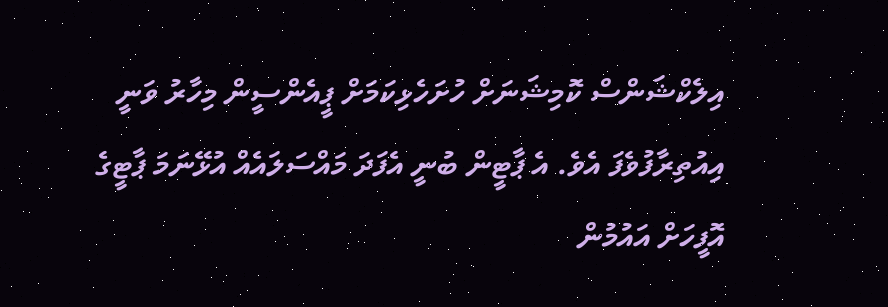އިލެކްޝަންސް ކޮމިޝަނަށް ހުށަހެޅިކަމަށް ޕީއެންސީން މިހާރު ވަނީ އިއުތިރާފުވެފަ އެވެ. އެ ޕާޓީން ބުނީ އެފަދަ މައްސަލައެއް އުޅޭނަމަ ޕާޓީގެ އޮފީހަށް އައުމުން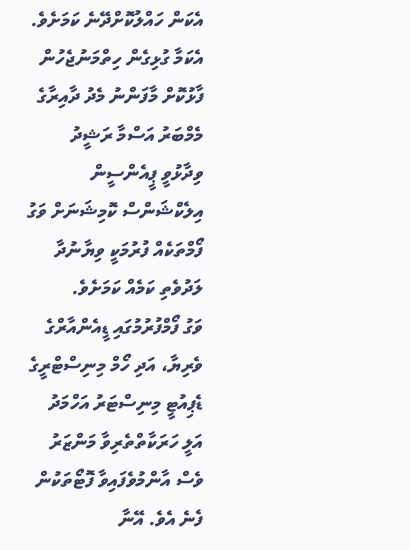އެކަން ހައްލުކޮށްދޭނެ ކަމަށެވެ.
އެކަމާ ގުޅިގެން ހިތްމަނުޖެހުން ފާޅުކޮށް މާފަންނު މެދު ދާއިރާގެ މެމްބަރު އަސްމާ ރަޝީދު ވިދާޅުވީ ޕީއެންސީން އިލެކްޝަންސް ކޮމިޝަނަށް ވަގު ފޯމްތަކެއް ފުރުމަކީ ވިޔާނުދާ ލަދުވެތި ކަމެއް ކަމަށެވެ.
ވަގު ފޯމްފުރުމުގައި ޑީއެންއާރްގެ ވެރިޔާ، އަދި ހޯމް މިނިސްޓްރީގެ ޑެޕިއުޓީ މިނިސްޓަރު އަހްމަދު އަލީ ހަރަކާތްތެރިވާ މަންޒަރު ވެސް އާންމުވެފައިވާ ފޮޓޯތަކުން ފެނެ އެވެ. އޭނާ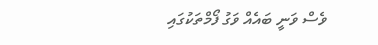ވެސް ވަނީ ބައެއް ވަގު ފޯމްތަކުގައި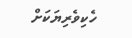ހެކިވެރިޔަކަށް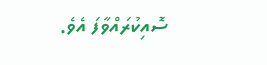ސޮއިކުރައްވާފަ އެވެ.